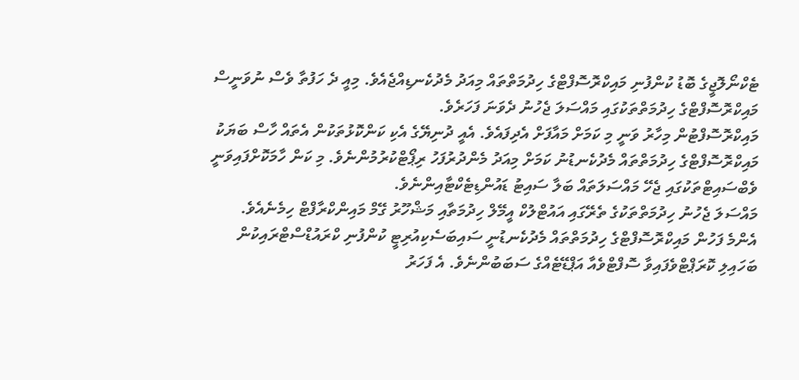ޓެކްނޯލޮޖީގެ ބޮޑު ކުންފުނި މައިކްރޮސޮފްޓްގެ ހިދުމަތްތައް މިއަދު މެދުކެނޑިއްޖެއެވެ. މިއީ ދެ ހަފުތާ ވެސް ނުވަނީސް މައިކްރޮސޮފްޓްގެ ހިދުމަތްތަކުގައި މައްސަލަ ޖެހުނު ދެވަނަ ފަހަރެވެ.
މައިކްރޮސޮފްޓުން މިހާރު ވަނީ މި ކަމަށް މައާފަށް އެދިފައެވެ. އެއީ ދުނިޔޭގެ އެކި ކަންކޮޅުތަކުން އެތައް ހާސް ބަޔަކު މައިކްރޮސޮފްޓްގެ ހިދުމަތްތައް މެދުކެނޑުނު ކަމަށް މިއަދު މެންދުރުފަހު ރިޕޯޓްކުރުމުންނެވެ. މި ކަން ހާމަކޮށްފައިވަނީ ވެބްސައިޓްތަކުގައި ޖެހޭ މައްސަލަތައް ބަލާ ސައިޓު ޑައުންޑިޓެކްޓާއިންނެވެ.
މައްސަލަ ޖެހުނު ހިދުމަތްތަކުގެ ތެރޭގައި އައުޓްލުކް އީމޭލް ހިދުމަތާއި މަޝްހޫރު ގޭމް މައިންކްރާފްޓް ހިމެނެއެވެ.
އެންމެ ފަހުން މައިކްރޮސޮފްޓްގެ ހިދުމަތްތައް މެދުކެނޑުނީ ސައިބަސެކިއުރިޓީ ކުންފުނި ކްރައުޑްސްޓްރައިކުން ބަހައިލި ކޮރަޕްޓްވެފައިވާ ސޮފްޓްވެއާ އަޕްޑޭޓެއްގެ ސަބަބުންނެވެ. އެ ފަހަރު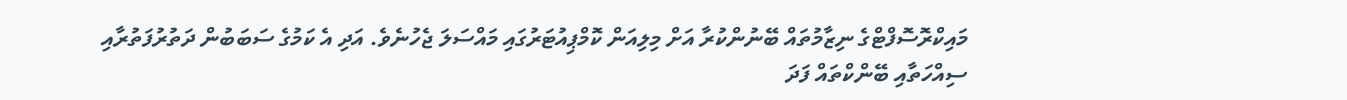މައިކްރޮސޮފްޓްގެ ނިޒާމުތައް ބޭނުންކުރާ އަށް މިލިއަން ކޮމްޕިއުޓަރުގައި މައްސަލަ ޖެހުނެވެ. އަދި އެ ކަމުގެ ސަބަބުން ދަތުރުފަތުރާއި ސިއްހަތާއި ބޭންކްތައް ފަދަ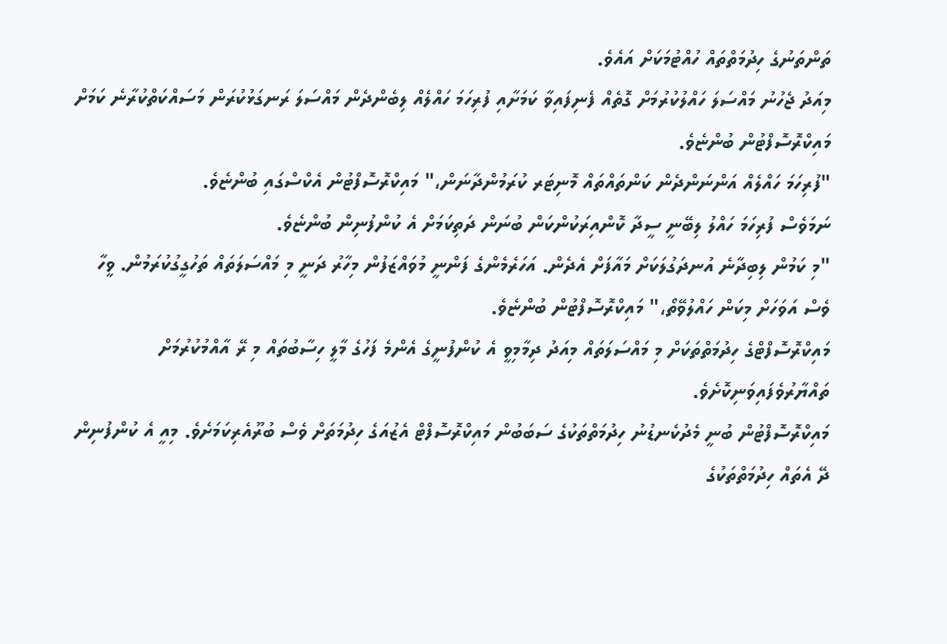ތަންތަނުގެ ހިދުމަތްތައް ހުއްޓުމަކަށް އައެވެ.
މިއަދު ޖެހުނު މައްސަލަ ހައްލުކުރުމަށް ގޮތެއް ފެނިފައިވާ ކަމަށާއި ފުރިހަމަ ހައްލެއް ލިބެންދެން މައްސަލަ ރަނގަޅުކުރަން މަސައްކަތްކުރާނެ ކަމަށް މައިކްރޮސޮފްޓުން ބުންޏެވެ.
"ފުރިހަމަ ހައްލެއް އަންނަންދެން ކަންތައްތައް މޮނިޓަރ ކުރަމުންދާނަން،" މައިކްރޮސޮފްޓުން އެކްސްގައި ބުންޏެވެ.
ނަމަވެސް ފުރިހަމަ ހައްލު ލިބޭނީ ސީދާ ކޮންއިރަކުންކަން ބުނަން ދަތިކަމަށް އެ ކުންފުނިން ބުންޏެވެ.
"މި ކަމުން ލިބިދާނެ އުނދަގުލަކަށް މައާފަށް އެދެން. އަހަރެމެންގެ ފަންނީ މުވައްޒަފުން މިހާރު ދަނީ މި މައްސަލަތައް ތަހުގީގުކުރަމުން. ވީހާ ވެސް އަވަހަށް މިކަން ހައްލުވޭތޯ،" މައިކްރޮސޮފްޓުން ބުންޏެވެ.
މައިކްރޮސޮފްޓްގެ ހިދުމަތްތަކަށް މި މައްސަލަތައް މިއަދު ދިމާމިވީ އެ ކުންފުނީގެ އެންމެ ފަހުގެ މާލީ ހިސާބުތައް މި ރޭ އާއްމުކުރުމަށް ތައްޔާރުވެފައިވަނިކޮށެވެ.
މައިކްރޮސޮފްޓުން ބުނީ މެދުކެނޑުނު ހިދުމަތްތަކުގެ ސަބަބުން މައިކްރޮސޮފްޓް އެޒުއަގެ ހިދުމަތަށް ވެސް ބުރޫއެރިކަމަށެވެ. މިއީ އެ ކުންފުނިން ދޭ އެތައް ހިދުމަތްތަކުގެ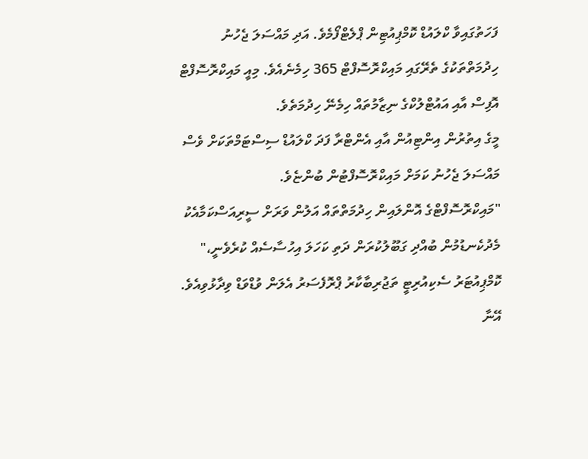ފަހަތުގައިވާ ކްލައުޑް ކޮމްޕިއުޓިން ޕްލެޓްފޯމެވެ. އަދި މައްސަލަ ޖެހުނު ހިދުމަތްތަކުގެ ތެރޭގައި މައިކްރޮސޮފްޓް 365 ހިމެނެއެވެ. މިއީ މައިކްރޮސޮފްޓް އޮފިސް އާއި އައުޓްލުކްގެ ނިޒާމުތައް ހިމެނޭ ހިދުމަތެވެ.
މީގެ އިތުރުން އިންޓިއުން އާއި އެންޓްރާ ފަދަ ކްލައުޑް ސިސްޓަމްތަކަށް ވެސް މައްސަލަ ޖެހުނު ކަމަށް މައިކްރޮސޮފްޓުން ބުންޏެވެ.
"މައިކްރޮސޮފްޓްގެ އޮންލައިން ހިދުމަތްތައް އަލުން ވަރަށް ސީރިއަސްކަމާއެކު މެދުކެނޑުމުން ބުއްދި ގަބޫލުކުރަން ދަތި ކަހަލަ އިހުސާސެއް ކުރެވެނީ،" ކޮމްޕިއުޓަރު ސެކިއުރިޓީ ތަޖުރިބާކާރު ޕްރޮފެސަރު އެލަން ވުޑްވަޑް ވިދާޅުވިއެވެ.
އޭނާ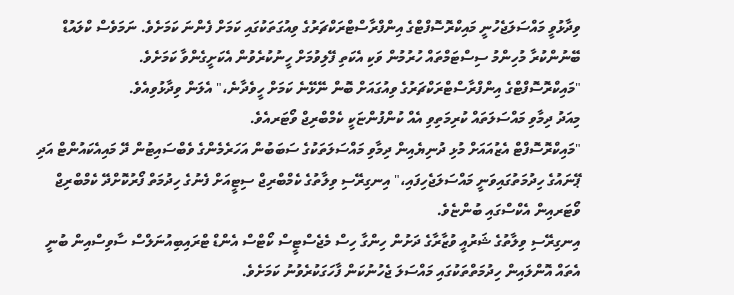ވިދާޅުވީ މައްސަލަޖެހުނީ މައިކްރޮސޮފްޓްގެ އިންފްރާސްޓްރަކްޗަރުގެ ވިއުގަތަކުގައި ކަމަށް ފެންނަ ކަމަށެވެ. ނަމަވެސް ކްލައުޑް ބޭނުންކުރާ މުހިންމު ސިސްޓަމްތައް ހުރުމުން ވަކި އެކަތި ފޭލިވުމަށް ހީނުކުރެވުން އެކަށީގެންވާ ކަމަށެވެ.
"މައިކްރޮސޮފްޓްގެ އިންފްރާސްޓްރަކްޗަރުގެ ވިއުގައަށް ބޮން ނޭޅޭނެ ކަމަށް ހީވެދާނެ،" އެލަން ވިދާޅުވިއެވެ.
މިއަދު ދިމާވި މައްސަލަތައް ކުރިމަތިވި އެއް ކުންފުންޏަކީ ކެމްބްރިޖް ވޯޓަރއެވެ.
"މައިކްރޮސޮފްޓް އެޒުއައަށް މުޅި ދުނިޔެއިން ދިމާވި މައްސަލަތަކުގެ ސަބަބުން އަހަރެމެންގެ ވެބްސައިޓުން ދޭ މައިއެކައުންޓް އަދި ޕޭނައުގެ ހިދުމަތުގައިވަނީ މައްސަލަޖެހިފައި،" އިނގިރޭސި ވިލާތުގެ ކެމްބްރިޖް ސިޓީއަށް ފެނުގެ ހިދުމަތް ފޯރުކޮށްދޭ ކެމްބްރިޖް ވޯޓަރއިން އެކްސްގައި ބުންޏެވެ.
އިނގިރޭސި ވިލާތުގެ ޝަރުއީ ވުޒާރާގެ ދަށުން ހިންގާ ހިސް މެޖެސްޓީސް ކޯޓްސް އެންޑް ޓްރައިބިއުނަލްސް ސާވިސްއިން ބުނީ އެތައް އޮންލައިން ހިދުމަތްތަކުގައި މައްސަލަ ޖެހުނުކަން ފާހަގަކުރެވުނު ކަމަށެވެ.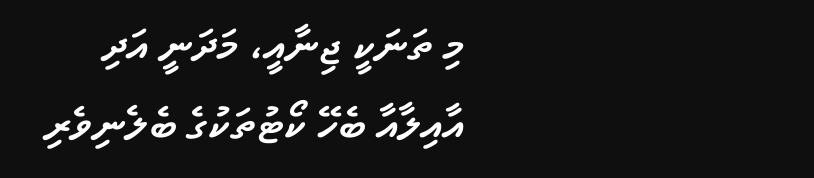މި ތަނަކީ ޖިނާއީ، މަދަނީ އަދި އާއިލާއާ ބެހޭ ކޯޓުތަކުގެ ބެލެނިވެރި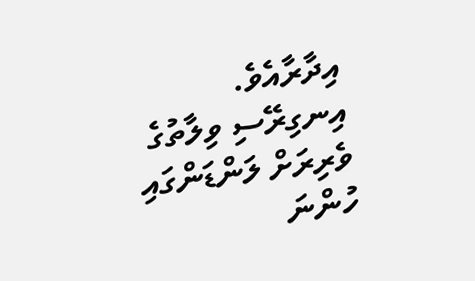އިދާރާއެވެ.
އިނގިރޭސި ވިލާތުގެ ވެރިރަށް ލަންޑަންގައި ހުންނަ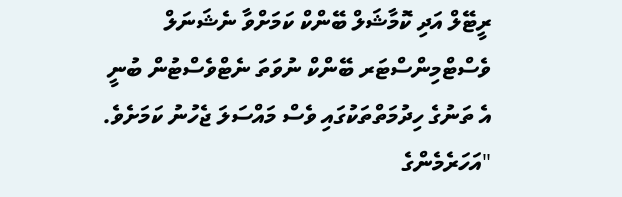ރީޓޭލް އަދި ކޮމާޝަލް ބޭންކް ކަމަށްވާ ނެޝަނަލް ވެސްޓްމިންސްޓަރ ބޭންކް ނުވަތަ ނެޓްވެސްޓުން ބުނީ އެ ތަނުގެ ހިދުމަތްތަކުގައި ވެސް މައްސަލަ ޖެހުނު ކަމަށެވެ.
"އަހަރެމެންގެ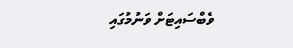ވެބްސައިޓަށް ވަނުމުގައި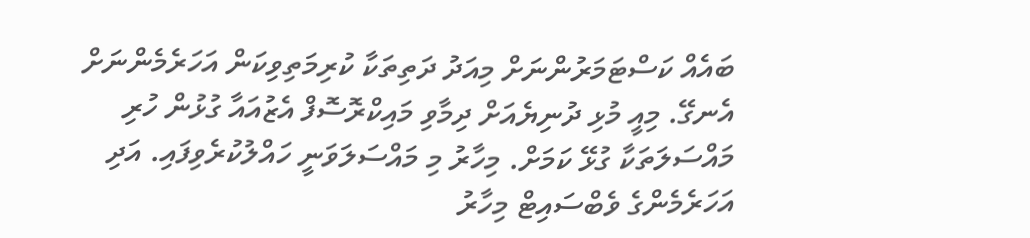ބައެއް ކަސްޓަމަރުންނަށް މިއަދު ދަތިތަކާ ކުރިމަތިވިކަން އަހަރެމެންނަށް އެނގޭ. މިއީ މުޅި ދުނިޔެއަށް ދިމާވި މައިކްރޮސޮފް އެޒުއައާ ގުޅުން ހުރި މައްސަލަތަކާ ގުޅޭ ކަމަށް. މިހާރު މި މައްސަލަވަނީ ހައްލުކުރެވިފައި. އަދި އަހަރެމެންގެ ވެބްސައިޓް މިހާރު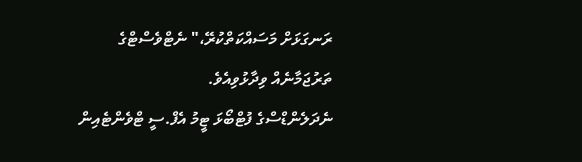ރަނގަޅަށް މަސައްކަތްކުރޭ،" ނެޓްވެސްޓްގެ ތަރުޖަމާނެއް ވިދާޅުވިއެވެ.
ނެދަލެންޑްސްގެ ފުޓްބޯޅަ ޓީމު އެފް.ސީ ޓްވެންޓެއިން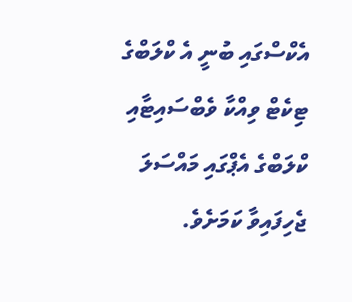އެކްސްގައި ބުނީ އެ ކްލަބްގެ ޓިކެޓް ވިއްކާ ވެބްސައިޓާއި ކްލަބްގެ އެޕްގައި މައްސަލަ ޖެހިފައިވާ ކަމަށެވެ.